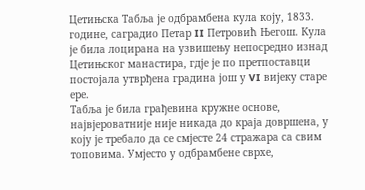Цетињска Табља је одбрамбена кула коју, 1833. године, саградио Петар II Петровић Његош. Кула је била лоцирана на узвишењу непосредно изнад Цетињског манастира, гдје је по претпоставци постојала утврђена градина још у VI вијеку старе ере.
Табља је била грађевина кружне основе, највјероватније није никада до краја довршена, у коју је требало да се смјесте 24 стражара са свим топовима. Умјесто у одбрамбене сврхе,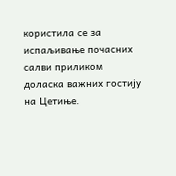користила се за испаљивање почасних салви приликом доласка важних гостију на Цетиње.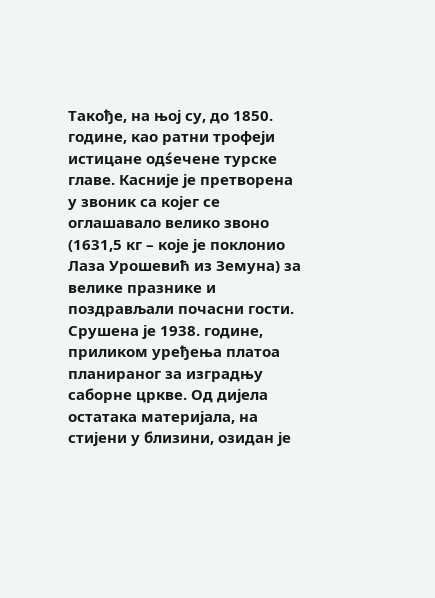Такође, на њој су, до 1850. године, као ратни трофеји истицане одśечене турске главе. Касније је претворена у звоник са којег се оглашавало велико звоно (1631,5 кг – које је поклонио Лаза Урошевић из Земуна) за велике празнике и поздрављали почасни гости.
Срушена је 1938. године, приликом уређења платоа планираног за изградњу саборне цркве. Од дијела остатака материјала, на стијени у близини, озидан је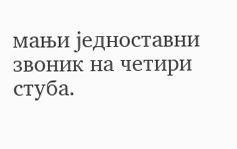мањи једноставни звоник на четири стуба.